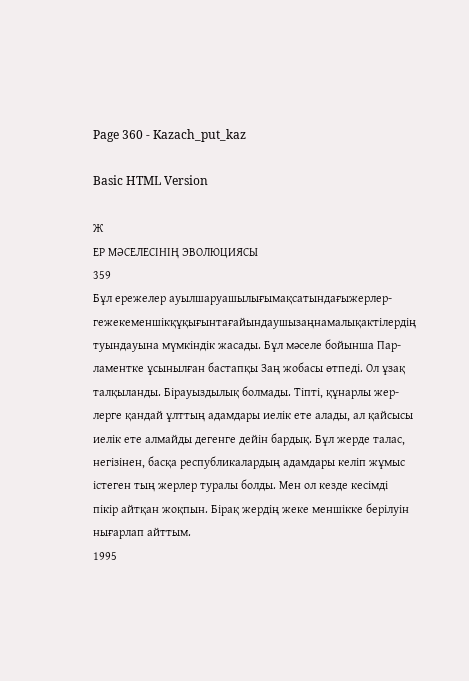Page 360 - Kazach_put_kaz

Basic HTML Version

Ж
ЕР МӘСЕЛЕСІНІҢ ЭВОЛЮЦИЯСЫ
359
Бұл ережелер ауылшаруашылығымақсатындағыжерлер-
гежекеменшікқұқығынтағайындаушызаңнамалықактілердің
туындауына мүмкіндік жасады. Бұл мәселе бойынша Пар-
ламентке ұсынылған бастапқы Заң жобасы өтпеді. Ол ұзақ
талқыланды. Бірауыздылық болмады. Тіпті, құнарлы жер-
лерге қандай ұлттың адамдары иелік ете алады, ал қайсысы
иелік ете алмайды дегенге дейін бардық. Бұл жерде талас,
негізінен, басқа республикалардың адамдары келіп жұмыс
істеген тың жерлер туралы болды. Мен ол кезде кесімді
пікір айтқан жоқпын. Бірақ жердің жеке меншікке берілуін
нығарлап айттым.
1995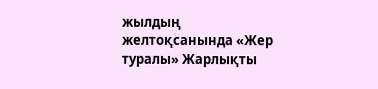жылдың желтоқсанында «Жер туралы» Жарлықты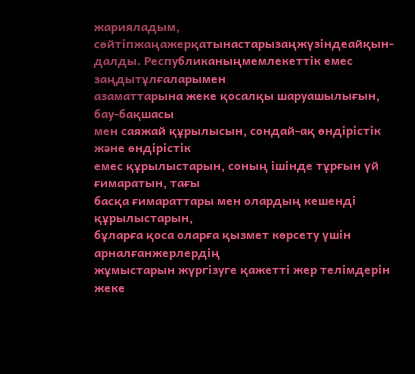жарияладым, сөйтіпжаңажерқатынастарызаңжүзіндеайқын-
далды. Республиканыңмемлекеттік емес заңдытұлғаларымен
азаматтарына жеке қосалқы шаруашылығын, бау-бақшасы
мен саяжай құрылысын, сондай-ақ өндірістік және өндірістік
емес құрылыстарын, соның ішінде тұрғын үй ғимаратын, тағы
басқа ғимараттары мен олардың кешенді құрылыстарын,
бұларға қоса оларға қызмет көрсету үшін арналғанжерлердің
жұмыстарын жүргізуге қажетті жер телімдерін жеке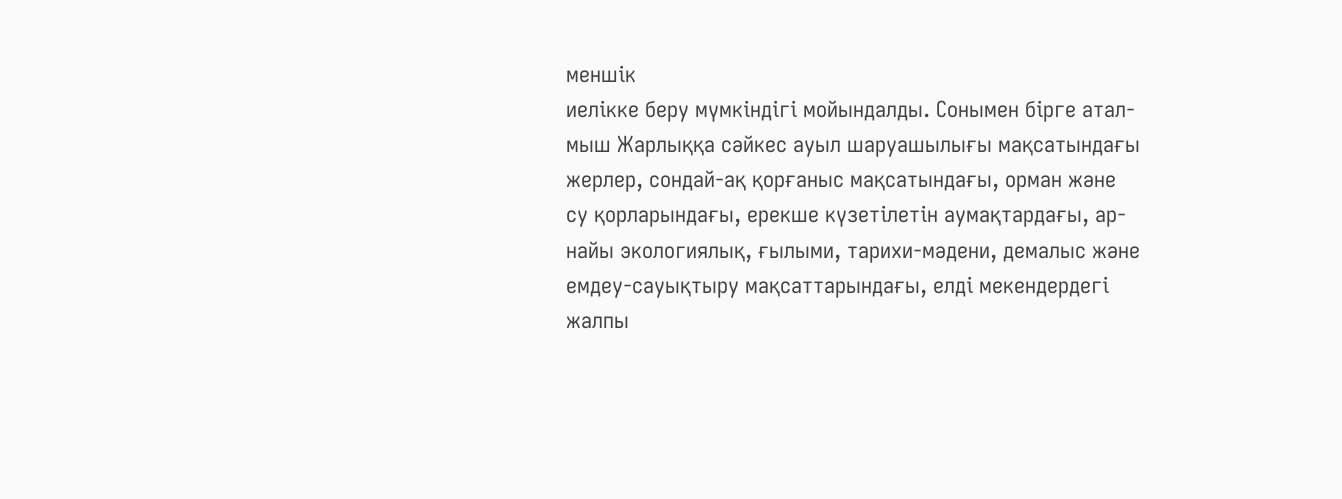меншік
иелікке беру мүмкіндігі мойындалды. Сонымен бірге атал-
мыш Жарлыққа сәйкес ауыл шаруашылығы мақсатындағы
жерлер, сондай-ақ қорғаныс мақсатындағы, орман және
су қорларындағы, ерекше күзетілетін аумақтардағы, ар-
найы экологиялық, ғылыми, тарихи-мәдени, демалыс және
емдеу-сауықтыру мақсаттарындағы, елді мекендердегі
жалпы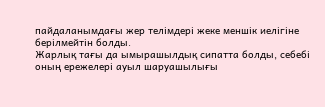пайдаланымдағы жер телімдері жеке меншік иелігіне
берілмейтін болды.
Жарлық тағы да ымырашылдық сипатта болды, себебі
оның ережелері ауыл шаруашылығы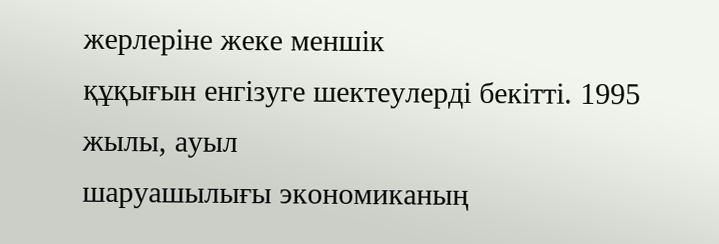жерлеріне жеке меншік
құқығын енгізуге шектеулерді бекітті. 1995 жылы, ауыл
шаруашылығы экономиканың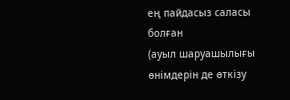ең пайдасыз саласы болған
(ауыл шаруашылығы өнімдерін де өткізу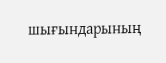шығындарының